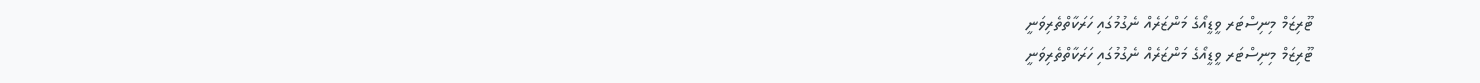ޓޫރިޒަމް މިނިސްޓަރ ވީޑީއޯގެ މަންޒަރެއް ނެގުމުގައި ހަރަކާތްތެރިވަނީ
ޓޫރިޒަމް މިނިސްޓަރ ވީޑީއޯގެ މަންޒަރެއް ނެގުމުގައި ހަރަކާތްތެރިވަނީ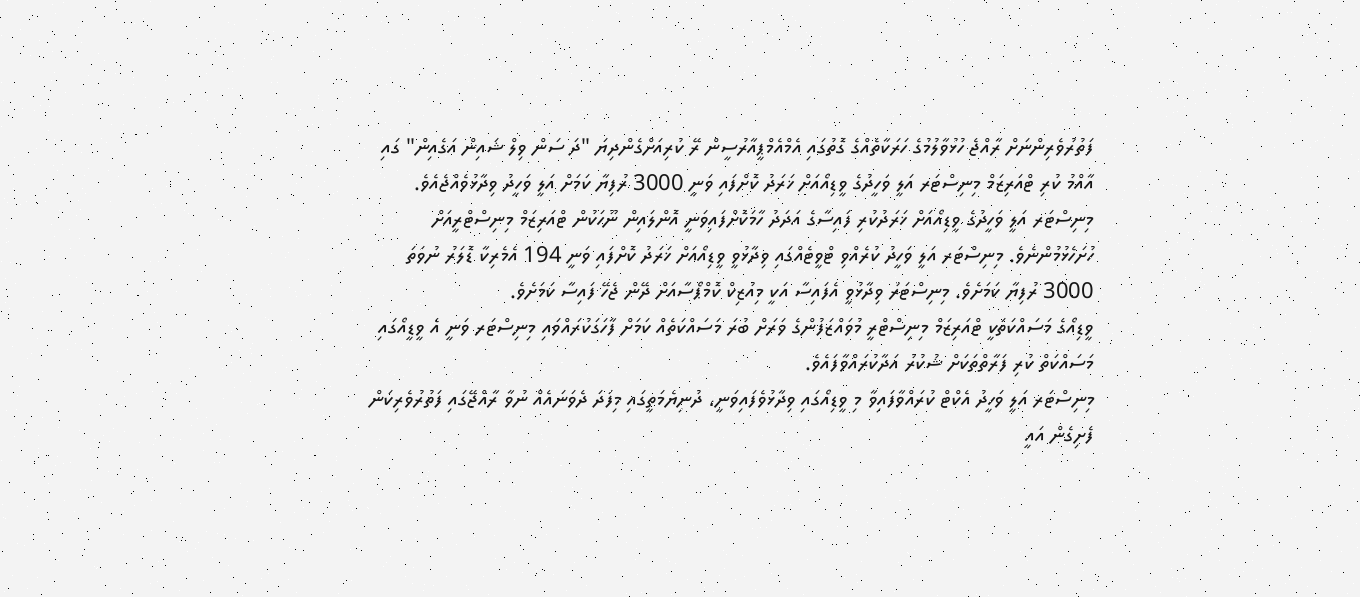ފަތުރުވެރިންނަށް ރާއްޖެ ހުޅުވާލުމުގެ ހަރަކާތެއްގެ ގޮތުގައި އެމްއެމްޕީއާރުސީން ރޭ ކުރިއަށްގެންދިޔަ "ދަ ސަން ވިލް ޝައިން އަގެއިން" ގައި އާއްމު ކުރި ޓްއަރިޒަމް މިނިސްޓަރ އަލީ ވަހީދުގެ ވީޑިއޯއަށް ޚަރަދު ކޮށްފައި ވަނީ 3000 ރުފިޔާ ކަމަށް އަލީ ވަހީދު ވިދާޅުވެއްޖެއެވެ.
މިނިސްޓަރ އަލީ ވަހީދުގެ ވީޑިއޯއަށް ޚަރަދުކުރި ފައިސާގެ އަދަދު ހާމަކޮށްފައިވަނީ އޮންލައިން ނޫހަކުން ޓްއަރިޒަމް މިނިސްޓްރީއަށް ހުށަހެޅުމުންނެވެ. މިނިސްޓަރ އަލީ ވަހީދު ކުރެއްވި ޓްވީޓެއްގައި ވިދާޅުވީ ވީޑިއޯއަށް ޚަރަދު ކޮށްފައި ވަނީ 194 އެމެރިކާ ޑޮލަރު ނުވަތަ 3000 ރުފިޔާ ކަމަށެވެ. މިނިސްޓަރު ވިދާޅުވީ އެފައިސާ އަކީ މިއުޒިކް ކޮމްޕޯސާއަށް ދޭން ޖެހޭ ފައިސާ ކަމަށެވެ.
ވީޑިއޯގެ މަސައްކަތަކީ ޓްއަރިޒަމް މިނިސްޓްރީ މުވައްޒަފުންގެ ވަރަށް ބުރަ މަސައްކަތެއް ކަމަށް ފާހަގަކުރައްވައި މިނިސްޓަރ ވަނީ އެ ވީޑީއޯގައި މަސައްކަތް ކުރި ފަރާތްތަކަށް ޝުކުރު އަދާކުރައްވާފައެވެ.
މިނިސްޓަރ އަލީ ވަހީދު އެކްޓް ކުރައްވާފައިވާ މި ވީޑިއޯގައި ވިދާޅުވެފައިވަނީ، ދުނިޔެމަތީގައި މިފަދަ ދެވަނައެއް ނުވާ ރާއްޖޭގައި ފަތުރުވެރިކަން ފެށިގެން އައީ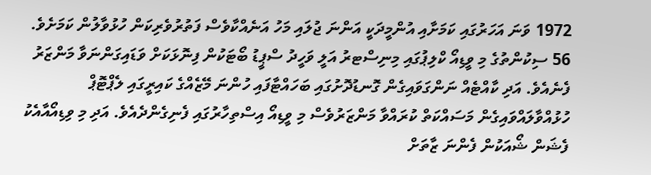1972 ވަނަ އަހަރުގައި ކަމަށާއި އުންމީދަކީ އަންނަ ޖުލައި މަހު އަނެއްކާވެސް ފަތުރުވެރިކަން ހުޅުވާލުން ކަމަށެވެ.
56 ސިކުންތުގެ މި ވީޑިއޯ ކްލިޕުގައި މިނިސްޓރު އަލީ ވަހީދު ސްޕީޑު ބޯޓަކުން ފިނޮޅަކަށް ވަޑައިގަންނަވާ މަންޒަރު ފެނެއެވެ. އަދި ކާއްޓެއް ނަންގަވައިގެން ގޮނޑުދޮށުގައި ބަހައްޓާފައި ހުންނަ މޭޒެއްގެ ކައިރީގައި ލެޕްޓޮޕް ހުޅުއްވާލައްވައިގެން މަސައްކަތް ކުރައްވާ މަންޒަރުވެސް މި ވީޑިއޯ އިސްތިހާރުގައި ފެނިގެންދެއެވެ. އަދި މި ވިޑިއޯއާއެކު ފެޝަން ޝޯއަކުން ފެންނަ ޒާތަށް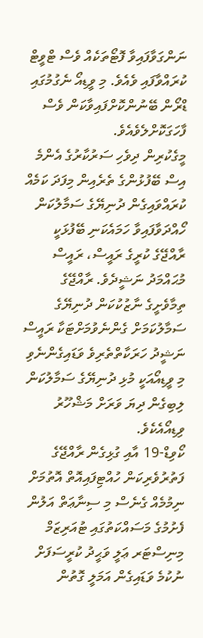ނަންގަވާފައިވާ ފޮޓޯތަކެއް ވެސް ޓްވީޓް ކުރައްވާފައި ވެއެވެ. މި ވީޑިއޯ ނެގުމުގައި ޑްރޯން ބޭނުންކޮށްފައިވާކަން ވެސް ފާހަގަކޮށްލެވެއެވެ.
މީގެކުރިން ދިވެހި ސަރުކާރުގެ އެންމެ އިސް ބޭފުޅުންގެ ތެރެއިން މިފަދަ ކަމެއް ކުރައްވައިގެން ދުނިޔޭގެ ސަމާލުކަން ހޯއްދަވާފައިވާ ހަމައެކަނި ބޭފުޅަކީ ރާއްޖޭގެ ކުރީގެ ރައީސް، ރައީސް މުޙައްމަދު ނަޝީދެވެ. ރާއްޖޭގެ ތިމާވެށީގެ ނާޒުކުކަން ދުނިޔޭގެ ސަމާލުކަމަށް ގެންނެވުމަށްޓަކާ ރައީސް ނަޝީދު ހަރަކާތްތެރިވެ ވަޑައިގެންނެވި މި ވީޑިއޯއަކީ މުޅި ދުނިޔޭގެ ސަމާލުކަން ލިބިގެން ދިޔަ ވަރަށް މަޝްހޫރު ވިޑިއޯއެކެވެ.
ކޯވިޑް-19 އާއި ގުޅިގެން ރާއްޖޭގެ ފަތުރުވެރިކަން ހުއްޓިފައިއޮތް އޮތުމަށް ނިމުމެއް ގެނެސް މި ސިނާޢަތް އަލުން ފެށުމުގެ މަސައްކަތުގައި ޓުއަރިޒަމް މިނިސްޓަރ ޢަލީ ވަޙީދު ކުރީސަފަށް ނުކުމެ ވަޑައިގެން އަމަލީ ގޮތުން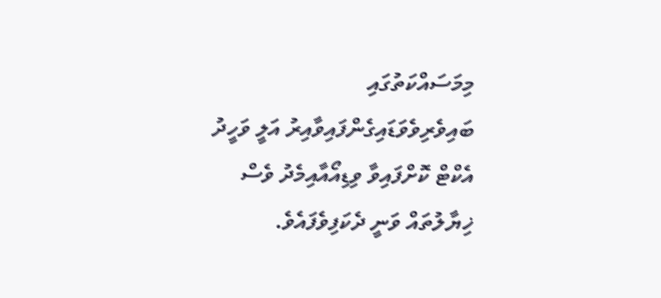މިމަސައްކަތުގައި ބައިވެރިވެވަޑައިގެންފައިވާއިރު އަލީ ވަހީދު އެކްޓް ކޮށްފައިވާ ވިޑިއޯއާއިމެދު ވެސް ޚިޔާލުތައް ވަނީ ދެކަފިވެފައެވެ.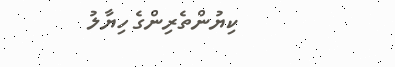ކިޔުންތެރިންގެ ހިޔާލު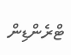ޓްރެންޑިން